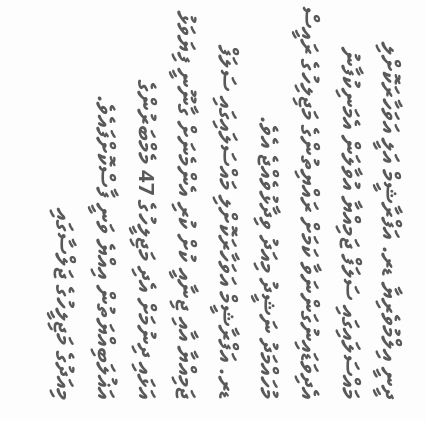ދީނީ އިލްމުވެރިޔާ ޑރ. އަފްރާޝީމް އަލީ އަވަހާރަކޮށްލި މައްސަލައިގައި ސަލަފް ޖަމިއްޔާ އުވާލަން އެމަނިކުފާނު އެދިވަޑައިނުގަންނަވާ ކަމަށް ރައްޔިތުންގެ މަޖިލިހުގެ ރައީސް މުހައްމަދު ނަޝީދު މިއަދު ވިދާޅުވެއްޖެ އެވެ.
ޑރ. އަފްރާޝީމް އަވަހާރަކޮށްލި މައްސަލައިގައި ސަލަފް ޖަމިއްޔާ އާއި ޖިނާއީ ކުށް ކުރި އެންމެނަށް ގާނޫނީ ފިޔަވަޅު އަޅައި ދިނުމަށް އެދި މަޖިލީހުގެ 47 މެމްބަރުންގެ އަޣުލަބިއްޔަތުން އިއްޔެ ވަނީ ފާސްކޮށްފައެވެ.
މިއަދުގެ މަޖިލީހުގެ ޖަލްސާގައި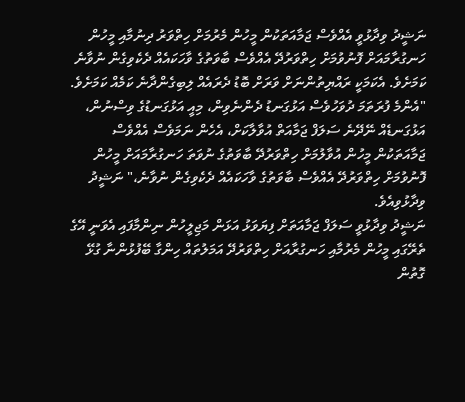ނަޝީދު ވިދާޅުވީ އެއްވެސް ޖަމާއަތަކުން މީހުން މެރުމަށް ހިތްވަރު ދިނުމާއި މީހުން ހަނގުރާމައަށް ފޮނުވުމަށް ހިތްވަރުދޭ އެއްވެސް ބާވަތުގެ ވާހަކައެއް ދެކެވިގެން ނުވާނެ ކަމަށެވެ. އެކަމަކީ ރައްޔިތުންނަށް ވަރަށް ބޮޑު ދެރައެއް ލިބިގެންދާނެ ކަމެއް ކަމަށެވެ.
"އެންމެ ފުރަތަމަ ދުވަހުވެސް އަޅުގަނޑު ދެންނެވިން، މިއީ އަޅުގަނޑުގެ ވިސްނުން، އަޅުގަނޑެއް ނޭދޭނެ ސަލަފް ޖަމާއަތް އުވާލާކަށް، އެހެން ނަމަވެސް އެއްވެސް ޖަމާއަތަކުން މީހުން އުވާލުމަށް ހިތްވަރުދޭ ބާވަތުގެ ނުވަތަ ހަނގުރާމައަށް މީހުން ފޮނުވުމަށް ހިތްވަރުދޭ އެއްވެސް ބާވަތުގެ ވާހަކައެއް ދެކެވިގެން ނުވާނެ،" ނަޝީދު ވިދާޅުވިއެވެ.
ނަޝީދު ވިދާޅުވީ ސަލަފް ޖަމާއަތަށް ފިޔަވަޅު އަޅަން މަޖިލީހުން ނިންމާފައި އެވަނީ އޭގެ ތެރޭގައި މީހުން މެރުމާއި ހަނގުރާއަށް ހިތްވަރުދޭ އަމަލުތައް ހިންގާ ބޭފުޅުންނާ ގުޅޭ ގޮތުން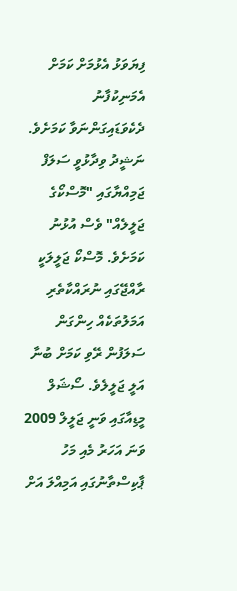ފިޔަވަޅު އެޅުމަށް ކަމަށް އެމަނިކުފާނު ދެކެވަޑައިގަންނަވާ ކަމަށެވެ.
ނަޝީދު ވިދާޅުވީ ސަލަފް ޖަމިއްޔާގައި "މޮސްކޯގެ ޖަލީލެއް" ވެސް އުޅުނު ކަމަށެވެ. މޮސްކޯ ޖަލީލަކީ ރާއްޖޭގައި ނުރައްކާތެރި އަމަލުތަކެއް ހިންގަން ސަލަފުން ރޭވި ކަމަށް ބުނާ އަލީ ޖަލީލެވެ. ސޯޝަލް މީޑިއާގައި ވަނީ ޖަލީލް 2009 ވަނަ އަހަރު މެއި މަހު ޕާކިސްތާނުގައި އަމިއްލަ އަށް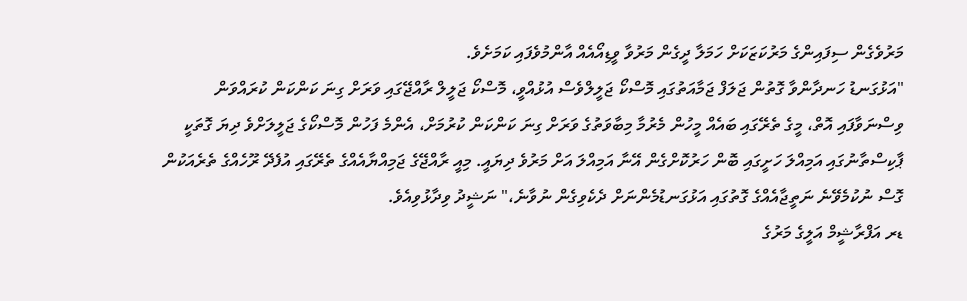މަރުވެގެން ސިފައިންގެ މަރުކަޒަކަށް ހަމަލާ ދީގެން މަރުވާ ވީޑިއޯއެއް އާންމުވެފައި ކަމަށެވެ.
"އަޅުގަނޑު ހަނދާންވާ ގޮތުން ޖަލަފް ޖަމާއަތުގައި މޮސްކޯ ޖަލީލްވެސް އުޅުއްވީ، މޮސްކޯ ޖަލީލް ރާއްޖޭގައި ވަރަށް ގިނަ ކަންކަން ކުރައްވަން ވިސްނަވާފައި އޮތް، މީގެ ތެރޭގައި ބައެއް މީހުން މެރުމާ މިބާވަތުގެ ވަރަށް ގިނަ ކަންކަން ކުރުމަށް، އެންމެ ފަހުން މޮސްކޯގެ ޖަލީލަށްވެ ދިޔަ ގޮތަކީ ޕާކިސްތާނުގައި އަމިއްލަ ހަށީގައި ބޮން ހަރުކޮށްގެން އޭނާ އަމިއްލަ އަށް މަރުވެ ދިޔައީ. މިއީ ރާއްޖޭގެ ޖަމިއްޔާއެއްގެ ތެރޭގައި އުފެދޭ ރޫހެއްގެ ތެރެއަކުން ގޮސް ނުކުމެވޭނެ ނަތީޖާއެއްގެ ގޮތުގައި އަޅުގަނޑުމެންނަށް ދެކެވިގެން ނުވާނެ،" ނަޝީދު ވިދާޅުވިއެވެ.
ޑރ އަފްރާޝީމް އަލީގެ މަރުގެ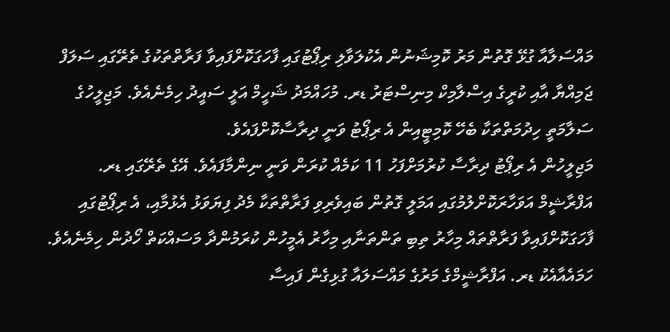މައްސަލާއާ ގުޅޭ ގޮތުން މަރު ކޮމިޝަނުން އެކުލަވާލި ރިޕޯޓުގައި ފާހަގަކޮށްފައިވާ ފަރާތްތަކުގެ ތެރޭގައި ސަލަފް ޖަމިއްޔާ އާއި ކުރީގެ އިސްލާމިކް މިނިސްޓަރު ޑރ. މުހައްމަދު ޝަހީމް އަލީ ސައީދު ހިމެނެއެވެ. މަޖިލީހުގެ ސަލާމަތީ ހިދުމަތްތަކާ ބެހޭ ކޮމިޓީއިން އެ ރިޕޯޓު ވަނީ ދިރާސާކޮށްފައެވެ.
މަޖިލީހުން އެ ރިޕޯޓު ދިރާސާ ކުރުމަށްފަހު 11 ކަމެއް ކުރަން ވަނީ ނިންމާފައެވެ. އޭގެ ތެރޭގައި ޑރ. އަފްރާޝީމް އަވަހާރަކޮށްލުމުގައި އަމަލީ ގޮތުން ބައިވެރިވި ފަރާތްތަކާ މެދު ފިޔަވަޅު އެޅުމާއި، އެ ރިޕޯޓުގައި ފާހަގަކޮށްފައިވާ ފަރާތްތައް މިހާރު ތިބި ތަންތަނާއި މިހާރު އެމީހުން ކުރަމުންދާ މަސައްކަތް ހޯދުން ހިމެނެއެވެ.
ހަމައެއާއެކު ޑރ. އަފްރާޝީމްގެ މަރުގެ މައްސަލައާ ގުޅިގެން ފައިސާ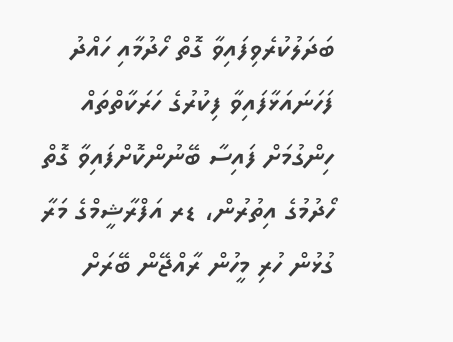ބަދަލުކުރެވިފައިވާ ގޮތް ހޯދުމާއި ހައްދު ފަހަނައަޅާފައިވާ ފިކުރުގެ ހަރަކާތްތައް ހިންގުމަށް ފައިސާ ބޭނުންކޮށްފައިވާ ގޮތް ހޯދުމުގެ އިތުރުން، ޑރ އަފްރާޝީމްގެ މަރާ ގުޅުން ހުރި މީހުން ރާއްޖޭން ބޭރަށް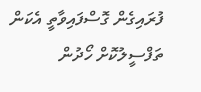ފުރައިގެން ގޮސްފައިވާތީ އެކަން ތަފްސީލުކޮށް ހޯދުން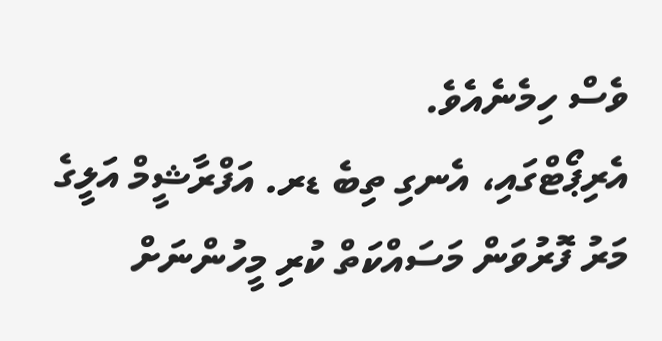ވެސް ހިމެނެއެވެ.
އެރިޕޯޓްގައި، އެނގި ތިބެ ޑރ. އަފްރާޝީމް އަލީގެ މަރު ފޮރުވަން މަސައްކަތް ކުރި މީހުންނަށް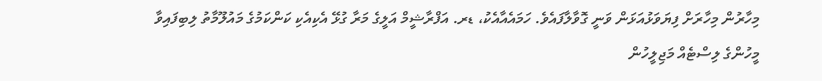މިހާރުން މިހާރަށް ފިޔަވަޅުއަޅަން ވަނީ ގޮވާލާފައެވެ. ހަމައެއާއެކު، ޑރ. އަފްރާޝީމް އަލީގެ މަރާ ގުޅޭ އެކިއެކި ކަންކަމުގެ މައުލޫމާތު ލިބިފައިވާ މީހުންގެ ލިސްޓެއް މަޖިލީހުން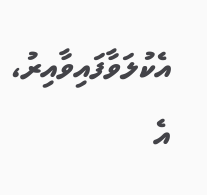އެކުލަވާފައިވާއިރު، އެ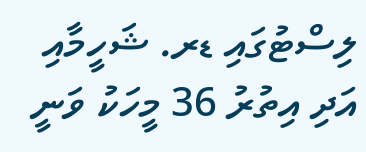ލިސްޓުގައި ޑރ. ޝަހީމާއި އަދި އިތުރު 36 މީހަކު ވަނީ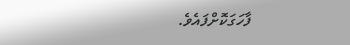ފާހަގަކޮށްފައެވެ.